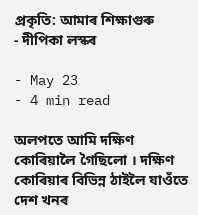প্ৰকৃতি: আমাৰ শিক্ষাগুৰু
- দীপিকা লস্কৰ

- May 23
- 4 min read

অলপতে আমি দক্ষিণ কোৰিয়ালৈ গৈছিলো । দক্ষিণ কোৰিয়াৰ বিভিন্ন ঠাইলৈ যাওঁতে দেশ খনৰ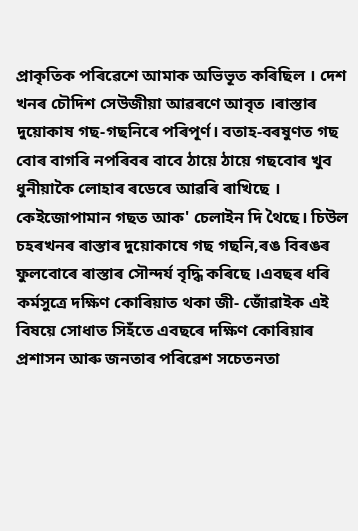প্ৰাকৃতিক পৰিৱেশে আমাক অভিভূত কৰিছিল । দেশ খনৰ চৌদিশ সেউজীয়া আৱৰণে আবৃত ।ৰাস্তাৰ দুয়োকাষ গছ-গছনিৰে পৰিপূৰ্ণ। বতাহ-বৰষুণত গছ বোৰ বাগৰি নপৰিবৰ বাবে ঠায়ে ঠায়ে গছবোৰ খুব ধুনীয়াকৈ লোহাৰ ৰডেৰে আৱৰি ৰাখিছে । কেইজোপামান গছত আক' চেলাইন দি থৈছে। চিউল চহৰখনৰ ৰাস্তাৰ দুয়োকাষে গছ গছনি,ৰঙ বিৰঙৰ ফুলবোৰে ৰাস্তাৰ সৌন্দৰ্য বৃদ্ধি কৰিছে ।এবছৰ ধৰি কৰ্মসুত্ৰে দক্ষিণ কোৰিয়াত থকা জী- জোঁৱাইক এই বিষয়ে সোধাত সিহঁতে এবছৰে দক্ষিণ কোৰিয়াৰ প্ৰশাসন আৰু জনতাৰ পৰিৱেশ সচেতনতা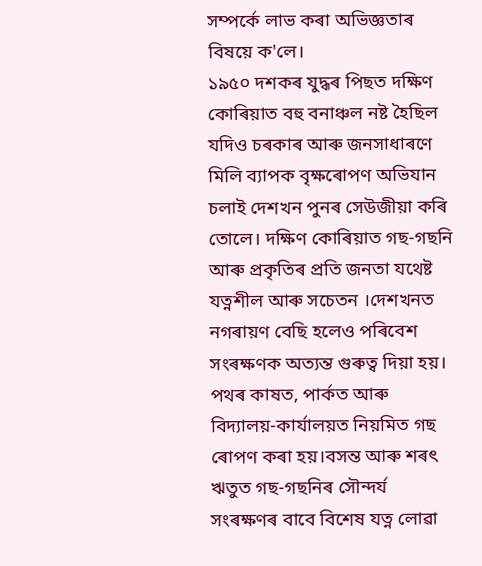সম্পৰ্কে লাভ কৰা অভিজ্ঞতাৰ বিষয়ে ক'লে।
১৯৫০ দশকৰ যুদ্ধৰ পিছত দক্ষিণ কোৰিয়াত বহু বনাঞ্চল নষ্ট হৈছিল যদিও চৰকাৰ আৰু জনসাধাৰণে মিলি ব্যাপক বৃক্ষৰোপণ অভিযান চলাই দেশখন পুনৰ সেউজীয়া কৰি তোলে। দক্ষিণ কোৰিয়াত গছ-গছনি আৰু প্ৰকৃতিৰ প্ৰতি জনতা যথেষ্ট যত্নশীল আৰু সচেতন ।দেশখনত নগৰায়ণ বেছি হলেও পৰিবেশ সংৰক্ষণক অত্যন্ত গুৰুত্ব দিয়া হয়। পথৰ কাষত, পাৰ্কত আৰু বিদ্যালয়-কাৰ্যালয়ত নিয়মিত গছ ৰোপণ কৰা হয়।বসন্ত আৰু শৰৎ ঋতুত গছ-গছনিৰ সৌন্দৰ্য সংৰক্ষণৰ বাবে বিশেষ যত্ন লোৱা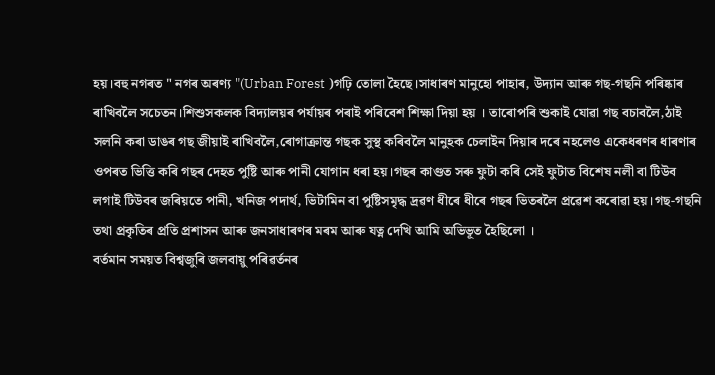হয়।বহু নগৰত " নগৰ অৰণ্য "(Urban Forest )গঢ়ি তোলা হৈছে।সাধাৰণ মানুহো পাহাৰ, উদ্যান আৰু গছ-গছনি পৰিষ্কাৰ ৰাখিবলৈ সচেতন।শিশুসকলক বিদ্যালয়ৰ পৰ্যায়ৰ পৰাই পৰিবেশ শিক্ষা দিয়া হয় । তাৰোপৰি শুকাই যোৱা গছ বচাবলৈ,ঠাই সলনি কৰা ডাঙৰ গছ জীয়াই ৰাখিবলৈ,ৰোগাক্ৰান্ত গছক সুস্থ কৰিবলৈ মানুহক চেলাইন দিয়াৰ দৰে নহলেও একেধৰণৰ ধাৰণাৰ ওপৰত ভিত্তি কৰি গছৰ দেহত পুষ্টি আৰু পানী যোগান ধৰা হয়।গছৰ কাণ্ডত সৰু ফুটা কৰি সেই ফুটাত বিশেষ নলী বা টিউব লগাই টিউবৰ জৰিয়তে পানী, খনিজ পদাৰ্থ, ভিটামিন বা পুষ্টিসমৃদ্ধ দ্রৱণ ধীৰে ধীৰে গছৰ ভিতৰলৈ প্ৰৱেশ কৰোৱা হয়।গছ-গছনি তথা প্ৰকৃতিৰ প্ৰতি প্ৰশাসন আৰু জনসাধাৰণৰ মৰম আৰু যত্ন দেখি আমি অভিভূত হৈছিলো ।
বৰ্তমান সময়ত বিশ্বজুৰি জলবায়ু পৰিৱৰ্তনৰ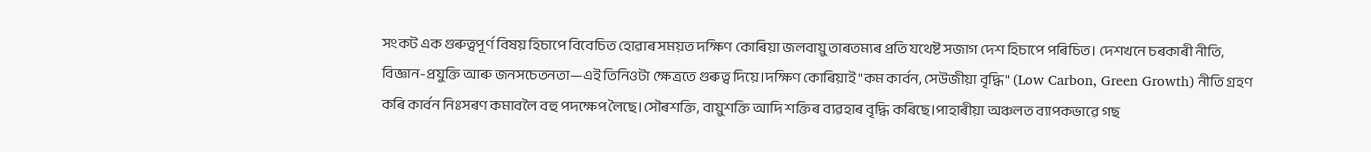সংকট এক গুৰুত্বপূর্ণ বিষয় হিচাপে বিবেচিত হোৱাৰ সময়ত দক্ষিণ কোৰিয়া জলবায়ু তাৰতম্যৰ প্ৰতি যথেষ্ট সজাগ দেশ হিচাপে পৰিচিত। দেশখনে চৰকাৰী নীতি, বিজ্ঞান-প্ৰযুক্তি আৰু জনসচেতনতা—এই তিনিওটা ক্ষেত্ৰতে গুৰুত্ব দিয়ে।দক্ষিণ কোৰিয়াই"কম কাৰ্বন, সেউজীয়া বৃদ্ধি" (Low Carbon, Green Growth) নীতি গ্ৰহণ কৰি কাৰ্বন নিঃসৰণ কমাবলৈ বহু পদক্ষেপ লৈছে।সৌৰশক্তি, বায়ুশক্তি আদি শক্তিৰ ব্যৱহাৰ বৃদ্ধি কৰিছে।পাহাৰীয়া অঞ্চলত ব্যাপকভাৱে গছ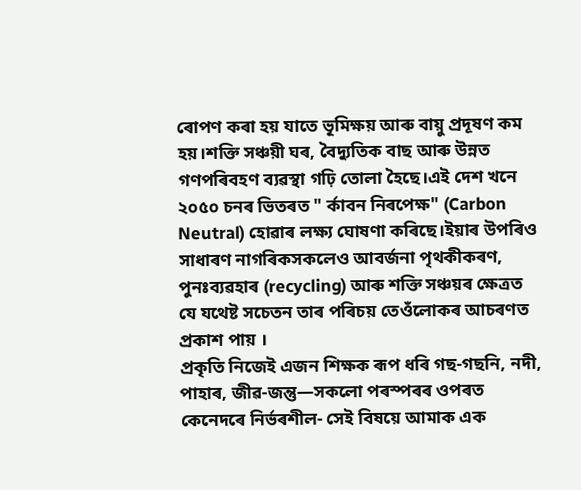ৰোপণ কৰা হয় যাতে ভূমিক্ষয় আৰু বায়ু প্ৰদূষণ কম হয়।শক্তি সঞ্চয়ী ঘৰ, বৈদ্যুতিক বাছ আৰু উন্নত গণপৰিবহণ ব্যৱস্থা গঢ়ি তোলা হৈছে।এই দেশ খনে ২০৫০ চনৰ ভিতৰত " ৰ্কাবন নিৰপেক্ষ" (Carbon Neutral) হোৱাৰ লক্ষ্য ঘোষণা কৰিছে।ইয়াৰ উপৰিও সাধাৰণ নাগৰিকসকলেও আবৰ্জনা পৃথকীকৰণ, পুনঃব্যৱহাৰ (recycling) আৰু শক্তি সঞ্চয়ৰ ক্ষেত্ৰত যে যথেষ্ট সচেতন তাৰ পৰিচয় তেওঁলোকৰ আচৰণত প্ৰকাশ পায় ।
প্ৰকৃতি নিজেই এজন শিক্ষক ৰূপ ধৰি গছ-গছনি, নদী, পাহাৰ, জীৱ-জন্তু—সকলো পৰস্পৰৰ ওপৰত কেনেদৰে নিৰ্ভৰশীল- সেই বিষয়ে আমাক এক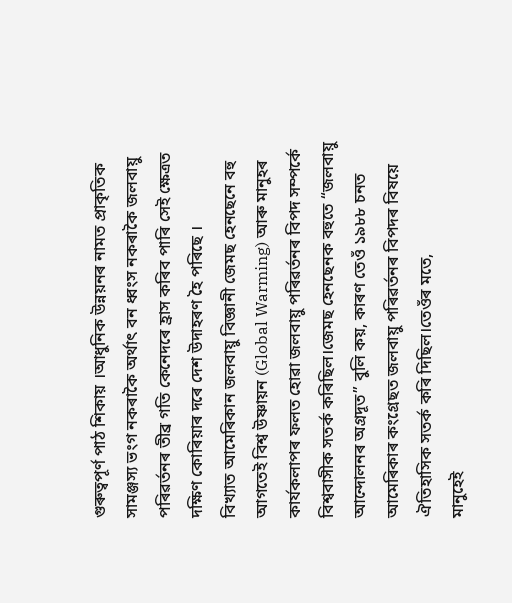গুৰুত্বপূর্ণ পাঠ শিকায় ।আধুনিক উন্নয়নৰ নামত প্ৰাকৃতিক সামঞ্জস্য ভংগ নকৰাকৈ অৰ্থাৎ বন ধ্বংস নকৰাকৈ জলবায়ু পৰিৱৰ্তনৰ তীব্ৰ গতি কেনেদৰে হ্ৰাস কৰিব পাৰি সেই ক্ষেত্ৰত দক্ষিণ কোৰিয়াৰ দৰে দেশ উদাহৰণ হৈ পৰিছে ।
বিখ্যাত আমেৰিকান জলবায়ু বিজ্ঞানী জেমছ হেনছেনে বহু আগতেই বিশ্ব উষ্ণায়ন (Global Warming) আৰু মানুহৰ কাৰ্যকলাপৰ ফলত হোৱা জলবায়ু পৰিৱর্তনৰ বিপদ সম্পৰ্কে বিশ্ববাসীক সতৰ্ক কৰিছিল।জেমছ হেনছেনক বহুতে “জলবায়ু আন্দোলনৰ অগ্ৰদূত” বুলি কয়, কাৰণ তেওঁ ১৯৮৮ চনত আমেৰিকাৰ কংগ্ৰেছত জলবায়ু পৰিৱর্তনৰ বিপদৰ বিষয়ে ঐতিহাসিক সতৰ্ক কৰি দিছিল।তেওঁৰ মতে,
মানুহেই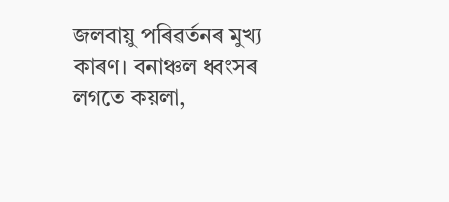জলবায়ু পৰিৱর্তনৰ মুখ্য কাৰণ। বনাঞ্চল ধ্বংসৰ লগতে কয়লা,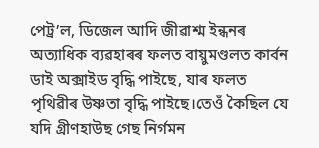পেট্ৰ’ল, ডিজেল আদি জীৱাশ্ম ইন্ধনৰ অত্যাধিক ব্যৱহাৰৰ ফলত বায়ুমণ্ডলত কাৰ্বন ডাই অক্সাইড বৃদ্ধি পাইছে, যাৰ ফলত পৃথিৱীৰ উষ্ণতা বৃদ্ধি পাইছে।তেওঁ কৈছিল যে যদি গ্ৰীণহাউছ গেছ নিৰ্গমন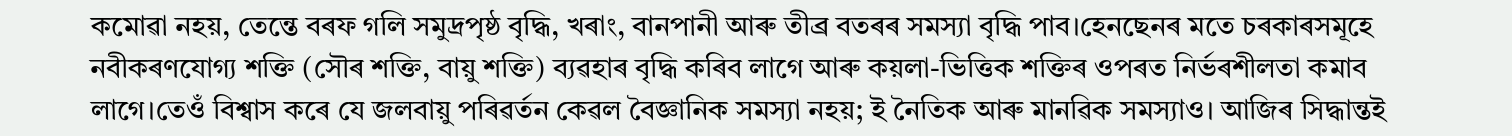কমোৱা নহয়, তেন্তে বৰফ গলি সমুদ্ৰপৃষ্ঠ বৃদ্ধি, খৰাং, বানপানী আৰু তীব্ৰ বতৰৰ সমস্যা বৃদ্ধি পাব।হেনছেনৰ মতে চৰকাৰসমূহে নবীকৰণযোগ্য শক্তি (সৌৰ শক্তি, বায়ু শক্তি) ব্যৱহাৰ বৃদ্ধি কৰিব লাগে আৰু কয়লা-ভিত্তিক শক্তিৰ ওপৰত নিৰ্ভৰশীলতা কমাব লাগে।তেওঁ বিশ্বাস কৰে যে জলবায়ু পৰিৱর্তন কেৱল বৈজ্ঞানিক সমস্যা নহয়; ই নৈতিক আৰু মানৱিক সমস্যাও। আজিৰ সিদ্ধান্তই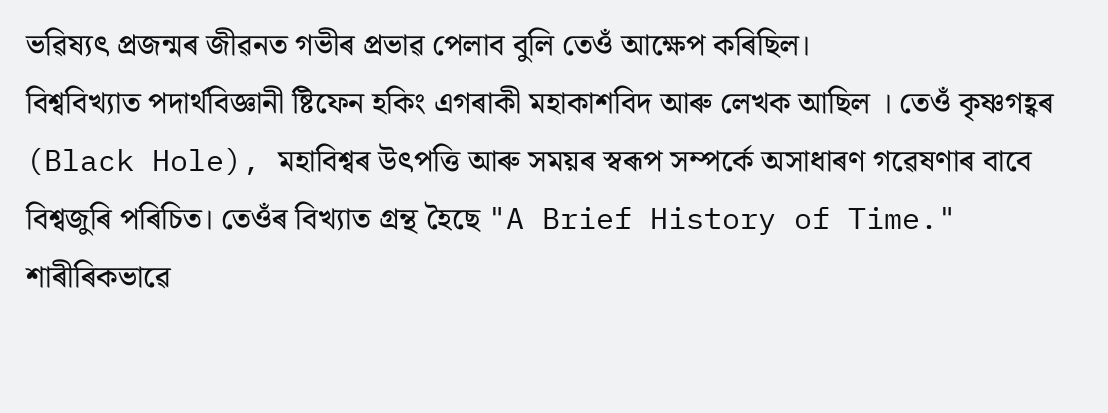ভৱিষ্যৎ প্ৰজন্মৰ জীৱনত গভীৰ প্ৰভাৱ পেলাব বুলি তেওঁ আক্ষেপ কৰিছিল।
বিশ্ববিখ্যাত পদাৰ্থবিজ্ঞানী ষ্টিফেন হকিং এগৰাকী মহাকাশবিদ আৰু লেখক আছিল । তেওঁ কৃষ্ণগহ্বৰ (Black Hole), মহাবিশ্বৰ উৎপত্তি আৰু সময়ৰ স্বৰূপ সম্পৰ্কে অসাধাৰণ গৱেষণাৰ বাবে বিশ্বজুৰি পৰিচিত। তেওঁৰ বিখ্যাত গ্ৰন্থ হৈছে "A Brief History of Time." শাৰীৰিকভাৱে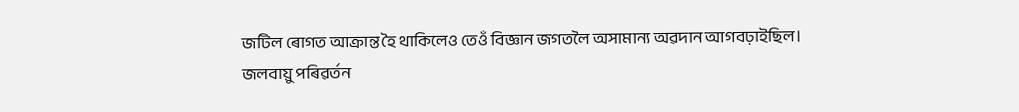জটিল ৰোগত আক্রান্ত হৈ থাকিলেও তেওঁ বিজ্ঞান জগতলৈ অসামান্য অৱদান আগবঢ়াইছিল।
জলবায়ু পৰিৱৰ্তন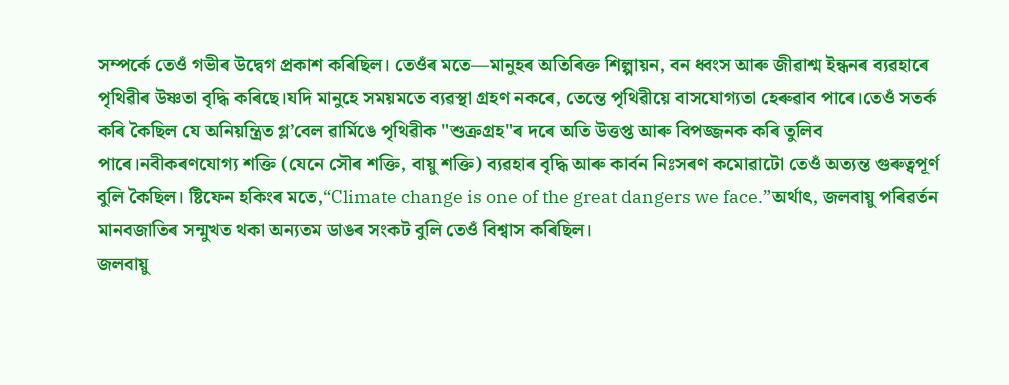সম্পৰ্কে তেওঁ গভীৰ উদ্বেগ প্ৰকাশ কৰিছিল। তেওঁৰ মতে—মানুহৰ অতিৰিক্ত শিল্পায়ন, বন ধ্বংস আৰু জীৱাশ্ম ইন্ধনৰ ব্যৱহাৰে পৃথিৱীৰ উষ্ণতা বৃদ্ধি কৰিছে।যদি মানুহে সময়মতে ব্যৱস্থা গ্ৰহণ নকৰে, তেন্তে পৃথিৱীয়ে বাসযোগ্যতা হেৰুৱাব পাৰে।তেওঁ সতর্ক কৰি কৈছিল যে অনিয়ন্ত্রিত গ্ল’বেল ৱাৰ্মিঙে পৃথিৱীক "শুক্ৰগ্ৰহ"ৰ দৰে অতি উত্তপ্ত আৰু বিপজ্জনক কৰি তুলিব পাৰে।নবীকৰণযোগ্য শক্তি (যেনে সৌৰ শক্তি, বায়ু শক্তি) ব্যৱহাৰ বৃদ্ধি আৰু কাৰ্বন নিঃসৰণ কমোৱাটো তেওঁ অত্যন্ত গুৰুত্বপূর্ণ বুলি কৈছিল। ষ্টিফেন হকিংৰ মতে,“Climate change is one of the great dangers we face.”অৰ্থাৎ, জলবায়ু পৰিৱৰ্তন মানবজাতিৰ সন্মুখত থকা অন্যতম ডাঙৰ সংকট বুলি তেওঁ বিশ্বাস কৰিছিল।
জলবায়ু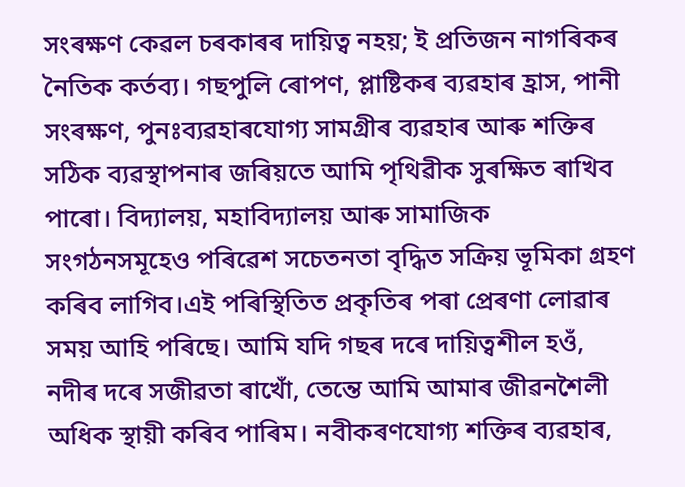সংৰক্ষণ কেৱল চৰকাৰৰ দায়িত্ব নহয়; ই প্ৰতিজন নাগৰিকৰ নৈতিক কৰ্তব্য। গছপুলি ৰোপণ, প্লাষ্টিকৰ ব্যৱহাৰ হ্ৰাস, পানী সংৰক্ষণ, পুনঃব্যৱহাৰযোগ্য সামগ্ৰীৰ ব্যৱহাৰ আৰু শক্তিৰ সঠিক ব্যৱস্থাপনাৰ জৰিয়তে আমি পৃথিৱীক সুৰক্ষিত ৰাখিব পাৰো। বিদ্যালয়, মহাবিদ্যালয় আৰু সামাজিক সংগঠনসমূহেও পৰিৱেশ সচেতনতা বৃদ্ধিত সক্ৰিয় ভূমিকা গ্ৰহণ কৰিব লাগিব।এই পৰিস্থিতিত প্ৰকৃতিৰ পৰা প্ৰেৰণা লোৱাৰ সময় আহি পৰিছে। আমি যদি গছৰ দৰে দায়িত্বশীল হওঁ, নদীৰ দৰে সজীৱতা ৰাখোঁ, তেন্তে আমি আমাৰ জীৱনশৈলী অধিক স্থায়ী কৰিব পাৰিম। নবীকৰণযোগ্য শক্তিৰ ব্যৱহাৰ,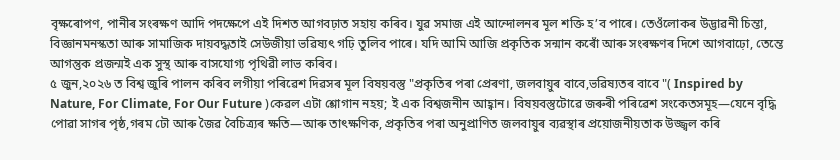বৃক্ষৰোপণ, পানীৰ সংৰক্ষণ আদি পদক্ষেপে এই দিশত আগবঢ়াত সহায় কৰিব। যুৱ সমাজ এই আন্দোলনৰ মূল শক্তি হ’ব পাৰে। তেওঁলোকৰ উদ্ভাৱনী চিন্তা, বিজ্ঞানমনস্কতা আৰু সামাজিক দায়বদ্ধতাই সেউজীয়া ভৱিষ্যৎ গঢ়ি তুলিব পাৰে। যদি আমি আজি প্ৰকৃতিক সন্মান কৰোঁ আৰু সংৰক্ষণৰ দিশে আগবাঢ়ো, তেন্তে আগন্তুক প্ৰজন্মই এক সুস্থ আৰু বাসযোগ্য পৃথিৱী লাভ কৰিব।
৫ জুন,২০২৬ ত বিশ্ব জুৰি পালন কৰিব লগীয়া পৰিৱেশ দিৱসৰ মূল বিষয়বস্তু "প্ৰকৃতিৰ পৰা প্ৰেৰণা, জলবায়ুৰ বাবে,ভৱিষ্যতৰ বাবে "( Inspired by Nature, For Climate, For Our Future )কেৱল এটা শ্লোগান নহয়; ই এক বিশ্বজনীন আহ্বান। বিষয়বস্তুটোৱে জৰুৰী পৰিৱেশ সংকেতসমূহ—যেনে বৃদ্ধি পোৱা সাগৰ পৃষ্ঠ,গৰম ঢৌ আৰু জৈৱ বৈচিত্ৰ্যৰ ক্ষতি—আৰু তাৎক্ষণিক, প্ৰকৃতিৰ পৰা অনুপ্ৰাণিত জলবায়ুৰ ব্যৱস্থাৰ প্ৰয়োজনীয়তাক উজ্জ্বল কৰি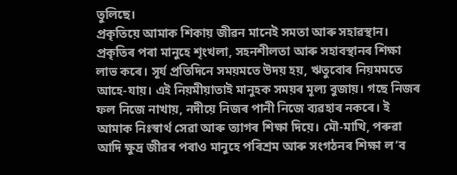তুলিছে।
প্ৰকৃতিয়ে আমাক শিকায় জীৱন মানেই সমতা আৰু সহাৱস্থান। প্ৰকৃতিৰ পৰা মানুহে শৃংখলা, সহনশীলতা আৰু সহাবস্থানৰ শিক্ষা লাভ কৰে। সূৰ্য প্ৰতিদিনে সময়মতে উদয় হয়, ঋতুবোৰ নিয়মমতে আহে-যায়। এই নিয়মীয়াতাই মানুহক সময়ৰ মূল্য বুজায়। গছে নিজৰ ফল নিজে নাখায়, নদীয়ে নিজৰ পানী নিজে ব্যৱহাৰ নকৰে। ই আমাক নিঃস্বাৰ্থ সেৱা আৰু ত্যাগৰ শিক্ষা দিয়ে। মৌ-মাখি, পৰুৱা আদি ক্ষুদ্ৰ জীৱৰ পৰাও মানুহে পৰিশ্ৰম আৰু সংগঠনৰ শিক্ষা ল’ব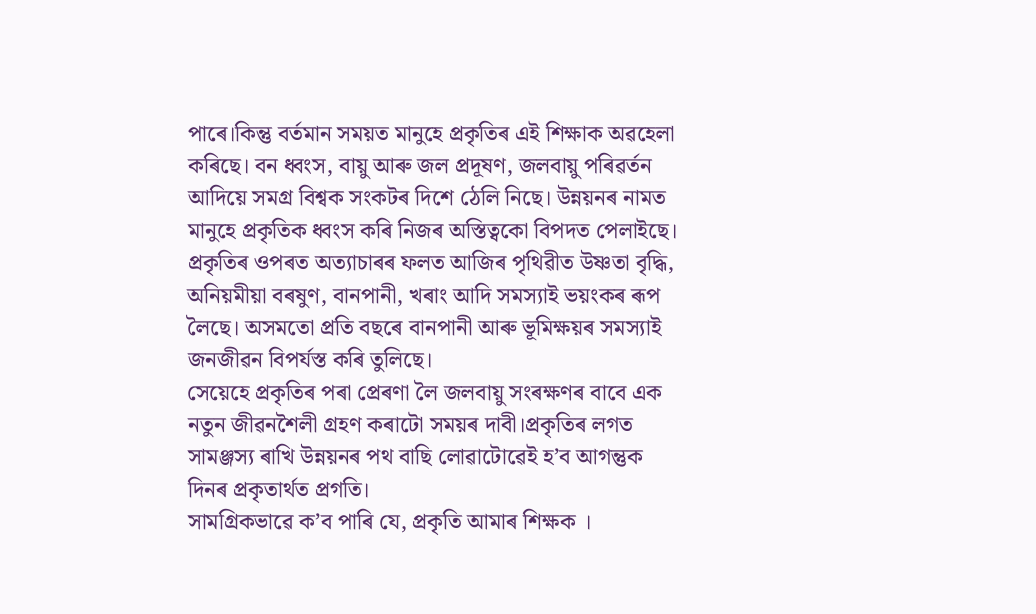পাৰে।কিন্তু বৰ্তমান সময়ত মানুহে প্ৰকৃতিৰ এই শিক্ষাক অৱহেলা কৰিছে। বন ধ্বংস, বায়ু আৰু জল প্ৰদূষণ, জলবায়ু পৰিৱর্তন আদিয়ে সমগ্ৰ বিশ্বক সংকটৰ দিশে ঠেলি নিছে। উন্নয়নৰ নামত মানুহে প্ৰকৃতিক ধ্বংস কৰি নিজৰ অস্তিত্বকো বিপদত পেলাইছে। প্ৰকৃতিৰ ওপৰত অত্যাচাৰৰ ফলত আজিৰ পৃথিৱীত উষ্ণতা বৃদ্ধি, অনিয়মীয়া বৰষুণ, বানপানী, খৰাং আদি সমস্যাই ভয়ংকৰ ৰূপ লৈছে। অসমতো প্ৰতি বছৰে বানপানী আৰু ভূমিক্ষয়ৰ সমস্যাই জনজীৱন বিপৰ্যস্ত কৰি তুলিছে।
সেয়েহে প্ৰকৃতিৰ পৰা প্ৰেৰণা লৈ জলবায়ু সংৰক্ষণৰ বাবে এক নতুন জীৱনশৈলী গ্ৰহণ কৰাটো সময়ৰ দাবী।প্ৰকৃতিৰ লগত সামঞ্জস্য ৰাখি উন্নয়নৰ পথ বাছি লোৱাটোৱেই হ’ব আগন্তুক দিনৰ প্ৰকৃতাৰ্থত প্ৰগতি।
সামগ্ৰিকভাৱে ক’ব পাৰি যে, প্ৰকৃতি আমাৰ শিক্ষক ।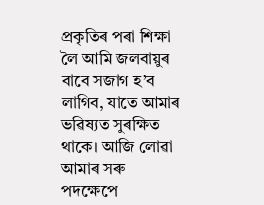প্ৰকৃতিৰ পৰা শিক্ষা লৈ আমি জলবায়ুৰ বাবে সজাগ হ’ব লাগিব, যাতে আমাৰ ভৱিষ্যত সুৰক্ষিত থাকে। আজি লোৱা আমাৰ সৰু পদক্ষেপে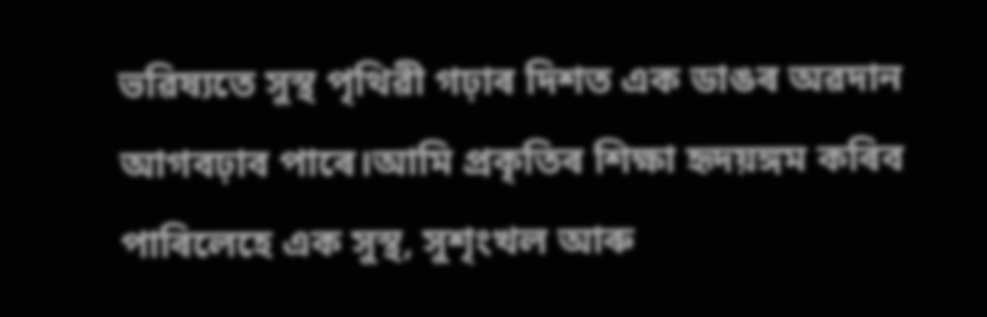ভৱিষ্যতে সুস্থ পৃথিৱী গঢ়াৰ দিশত এক ডাঙৰ অৱদান আগবঢ়াব পাৰে।আমি প্ৰকৃতিৰ শিক্ষা হৃদয়ঙ্গম কৰিব পাৰিলেহে এক সুস্থ, সুশৃংখল আৰু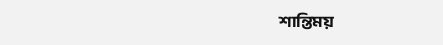শান্তিময়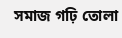সমাজ গঢ়ি তোলা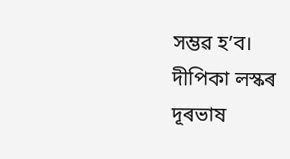সম্ভৱ হ’ব।
দীপিকা লস্কৰ
দূৰভাষ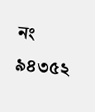নং ৯৪৩৫২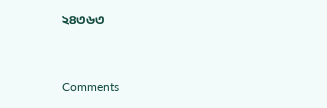২৪৩৬৩



Comments